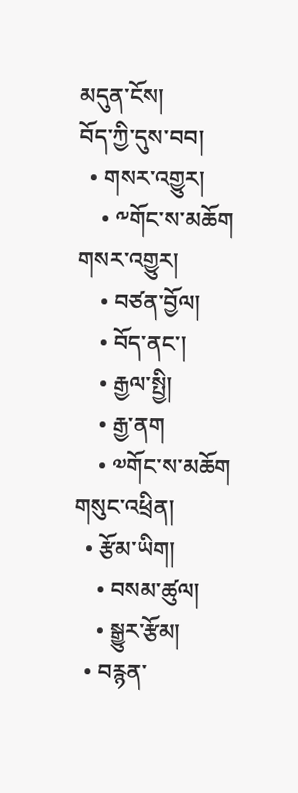མདུན་ངོས།
བོད་ཀྱི་དུས་བབ།
  • གསར་འགྱུར།
    • ༸གོང་ས་མཆོག གསར་འགྱུར།
    • བཙན་བྱོལ།
    • བོད་ནང་།
    • རྒྱལ་སྤྱི།
    • རྒྱ་ནག
    • ༧གོང་ས་མཆོག གསུང་འཕྲིན།
  • རྩོམ་ཡིག།
    • བསམ་ཚུལ།
    • སྒྱུར་རྩོམ།
  • བརྙན་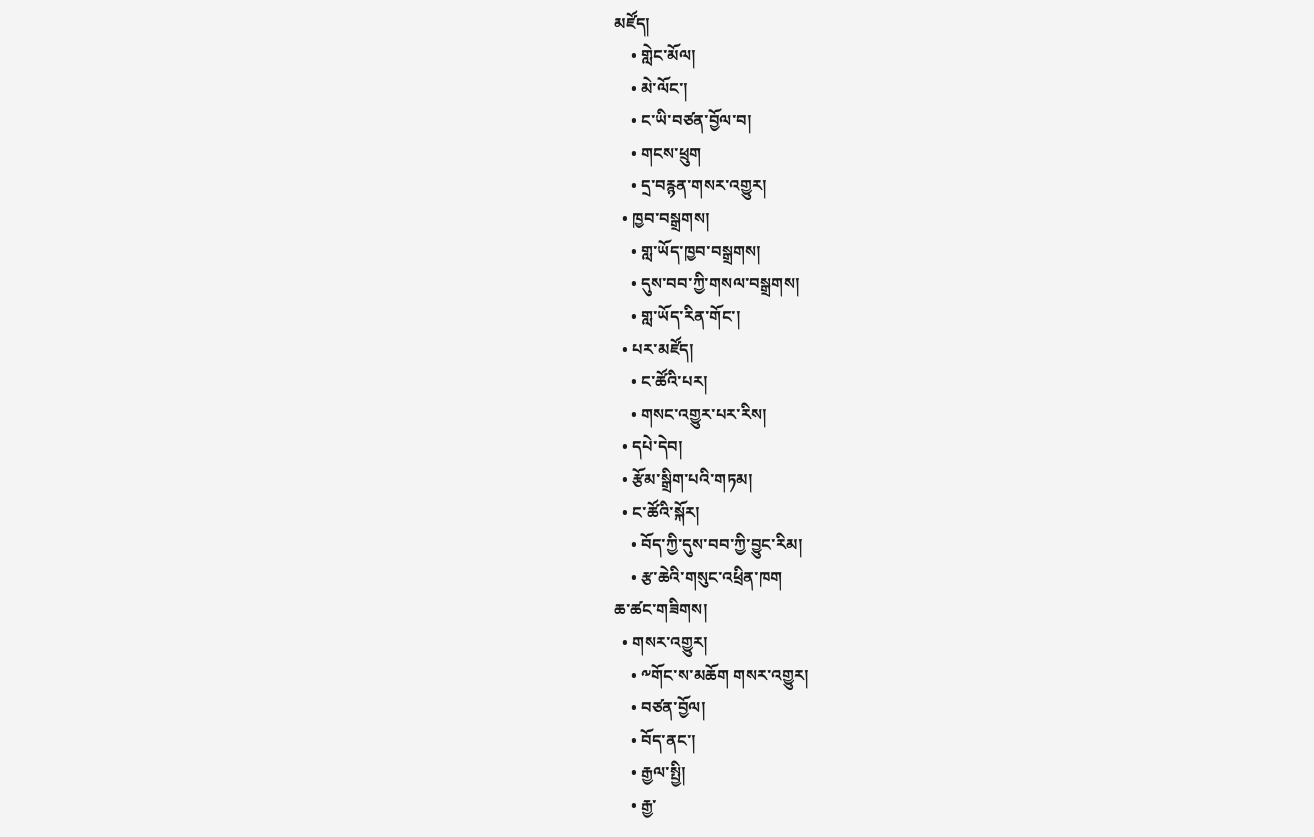མཛོད།
    • གླེང་མོལ།
    • མེ་ལོང་།
    • ང་ཡི་བཙན་བྱོལ་བ།
    • གངས་ཕྲུག
    • དྲ་བརྙན་གསར་འགྱུར།
  • ཁྱབ་བསྒྲགས།
    • གླ་ཡོད་ཁྱབ་བསྒྲགས།
    • དུས་བབ་ཀྱི་གསལ་བསྒྲགས།
    • གླ་ཡོད་རིན་གོང་།
  • པར་མཛོད།
    • ང་ཚོའི་པར།
    • གསང་འགྱུར་པར་རིས།
  • དཔེ་དེབ།
  • རྩོམ་སྒྲིག་པའི་གཏམ།
  • ང་ཚོའི་སྐོར།
    • བོད་ཀྱི་དུས་བབ་ཀྱི་བྱུང་རིམ།
    • རྩ་ཆེའི་གསུང་འཕྲིན་ཁག
ཆ་ཚང་གཟིགས།
  • གསར་འགྱུར།
    • ༸གོང་ས་མཆོག གསར་འགྱུར།
    • བཙན་བྱོལ།
    • བོད་ནང་།
    • རྒྱལ་སྤྱི།
    • རྒྱ་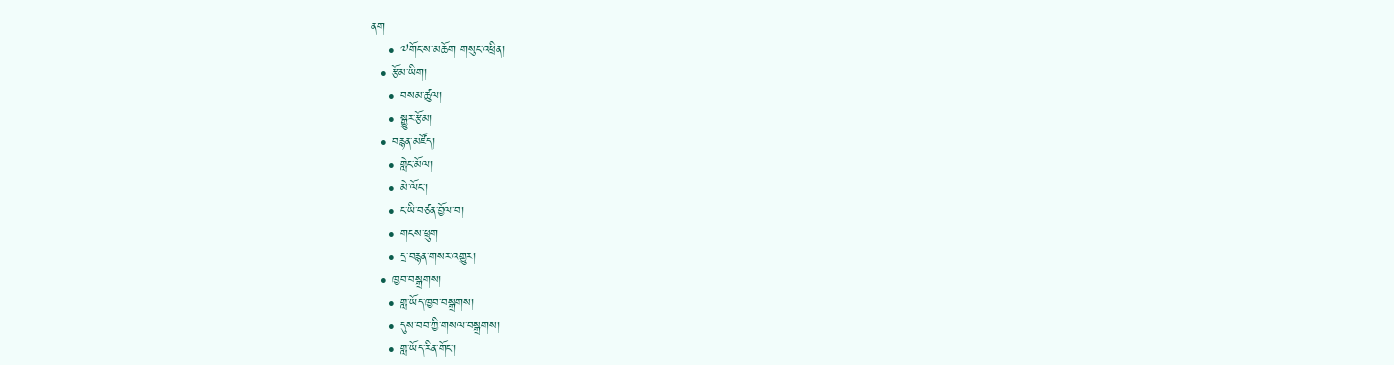ནག
    • ༧གོང་ས་མཆོག གསུང་འཕྲིན།
  • རྩོམ་ཡིག།
    • བསམ་ཚུལ།
    • སྒྱུར་རྩོམ།
  • བརྙན་མཛོད།
    • གླེང་མོལ།
    • མེ་ལོང་།
    • ང་ཡི་བཙན་བྱོལ་བ།
    • གངས་ཕྲུག
    • དྲ་བརྙན་གསར་འགྱུར།
  • ཁྱབ་བསྒྲགས།
    • གླ་ཡོད་ཁྱབ་བསྒྲགས།
    • དུས་བབ་ཀྱི་གསལ་བསྒྲགས།
    • གླ་ཡོད་རིན་གོང་།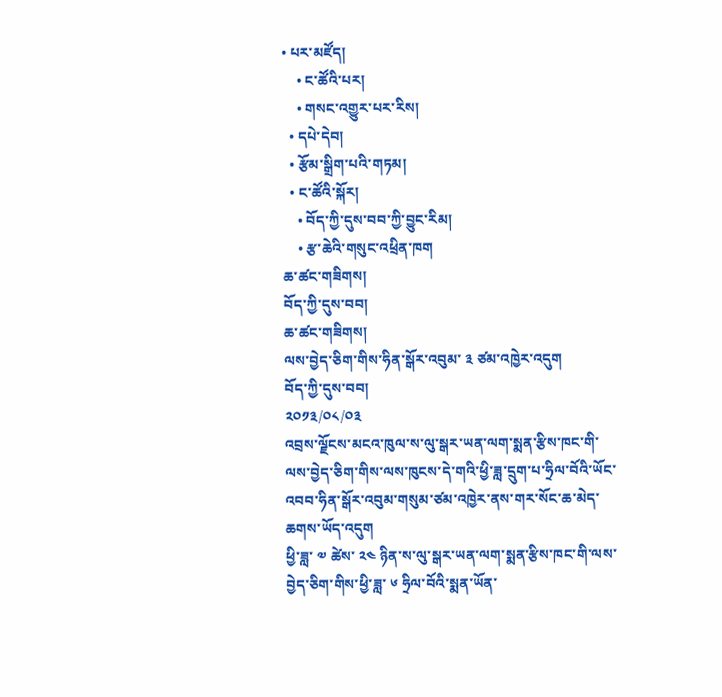• པར་མཛོད།
    • ང་ཚོའི་པར།
    • གསང་འགྱུར་པར་རིས།
  • དཔེ་དེབ།
  • རྩོམ་སྒྲིག་པའི་གཏམ།
  • ང་ཚོའི་སྐོར།
    • བོད་ཀྱི་དུས་བབ་ཀྱི་བྱུང་རིམ།
    • རྩ་ཆེའི་གསུང་འཕྲིན་ཁག
ཆ་ཚང་གཟིགས།
བོད་ཀྱི་དུས་བབ།
ཆ་ཚང་གཟིགས།
ལས་བྱེད་ཅིག་གིས་ཧིན་སྒོར་འབུམ་ ༣ ཙམ་འཁྱེར་འདུག
བོད་ཀྱི་དུས་བབ།
༢༠༡༣/༠༨/༠༣
འབྲས་ལྗོངས་མངའ་ཁུལ་ས་ལུ་སྒར་ཡན་ལག་སྨན་རྩིས་ཁང་གི་ལས་བྱེད་ཅིག་གིས་ལས་ཁུངས་དེ་གའི་ཕྱི་ཟླ་དྲུག་པ་ཧྲིལ་བོའི་ཡོང་འབབ་ཧིན་སྒོར་འབུམ་གསུམ་ཙམ་འཁྱེར་ནས་གར་སོང་ཆ་མེད་ཆགས་ཡོད་འདུག
ཕྱི་ཟླ་ ༧ ཚེས་ ༢༤ ཉིན་ས་ལུ་སྒར་ཡན་ལག་སྨན་རྩིས་ཁང་གི་ལས་བྱེད་ཅིག་གིས་ཕྱི་ཟླ་ ༦ ཧྲིལ་བོའི་སྨན་ཡོན་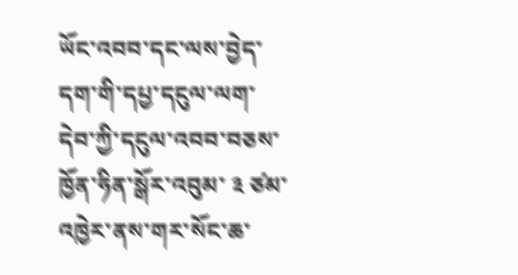ཡོང་འབབ་དང་ལས་བྱེད་དག་གི་དཔྱ་དངུལ་ལག་དེབ་ཀྱི་དངུལ་འབབ་བཅས་ཁྱོན་ཧིན་སྒོར་འབུམ་ ༣ ཙམ་འཁྱེར་ནས་གར་སོང་ཆ་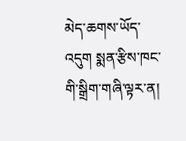མེད་ཆགས་ཡོད་འདུག སྨན་རྩིས་ཁང་གི་སྒྲིག་གཞི་ལྟར་ན།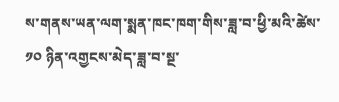ས་གནས་ཡན་ལག་སྨན་ཁང་ཁག་གིས་ཟླ་བ་ཕྱི་མའི་ཚེས་ ༡༠ ཉིན་འགྱངས་མེད་ཟླ་བ་སྔ་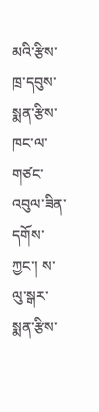མའི་རྩིས་ཁྲ་དབུས་སྨན་རྩིས་ཁང་ལ་གཙང་འབུལ་ཟིན་དགོས་ཀྱང་། ས་ལུ་སྒར་སྨན་རྩིས་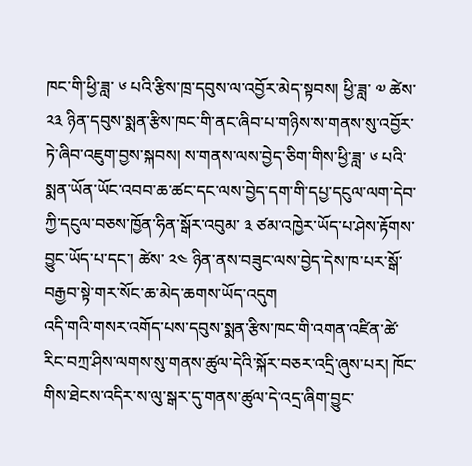ཁང་གི་ཕྱི་ཟླ་ ༦ པའི་རྩིས་ཁྲ་དབུས་ལ་འབྱོར་མེད་སྟབས། ཕྱི་ཟླ་ ༧ ཚེས་ ༢༣ ཉིན་དབུས་སྨན་རྩིས་ཁང་གི་ནང་ཞིབ་པ་གཉིས་ས་གནས་སུ་འབྱོར་ཏེ་ཞིབ་འཇུག་བྱས་སྐབས། ས་གནས་ལས་བྱེད་ཅིག་གིས་ཕྱི་ཟླ་ ༦ པའི་སྨན་ཡོན་ཡོང་འབབ་ཆ་ཚང་དང་ལས་བྱེད་དག་གི་དཔྱ་དངུལ་ལག་དེབ་ཀྱི་དངུལ་བཅས་ཁྱོན་ཧིན་སྒོར་འབུམ་ ༣ ཙམ་འཁྱེར་ཡོད་པ་ཤེས་རྟོགས་བྱུང་ཡོད་པ་དང་། ཚེས་ ༢༤ ཉིན་ནས་བཟུང་ལས་བྱེད་དེས་ཁ་པར་སྒོ་བརྒྱབ་སྟེ་གར་སོང་ཆ་མེད་ཆགས་ཡོད་འདུག
འདི་གའི་གསར་འགོད་པས་དབུས་སྨན་རྩིས་ཁང་གི་འགན་འཛིན་ཚེ་རིང་བཀྲ་ཤིས་ལགས་སུ་གནས་ཚུལ་དེའི་སྐོར་བཅར་འདྲི་ཞུས་པར། ཁོང་གིས་ཐེངས་འདིར་ས་ལུ་སྒར་དུ་གནས་ཚུལ་དེ་འདྲ་ཞིག་བྱུང་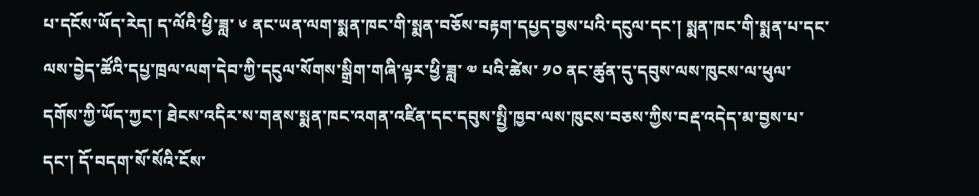པ་དངོས་ཡོད་རེད། ད་ལོའི་ཕྱི་ཟླ་ ༦ ནང་ཡན་ལག་སྨན་ཁང་གི་སྨན་བཅོས་བརྟག་དཔྱད་བྱས་པའི་དངུལ་དང་། སྨན་ཁང་གི་སྨན་པ་དང་ལས་བྱེད་ཚོའི་དཔྱ་ཁྲལ་ལག་དེབ་ཀྱི་དངུལ་སོགས་སྒྲིག་གཞི་ལྟར་ཕྱི་ཟླ་ ༧ པའི་ཚེས་ ༡༠ ནང་ཚུན་དུ་དབུས་ལས་ཁུངས་ལ་ཕུལ་དགོས་ཀྱི་ཡོད་ཀྱང་། ཐེངས་འདིར་ས་གནས་སྨན་ཁང་འགན་འཛིན་དང་དབུས་སྤྱི་ཁྱབ་ལས་ཁུངས་བཅས་ཀྱིས་བརྡ་འདེད་མ་བྱས་པ་དང་། དོ་བདག་སོ་སོའི་ངོས་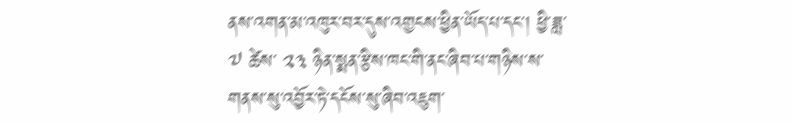ནས་འགན་མ་འཁུར་བར་དུས་འགྱངས་ཕྱིན་ཡོད་པ་དང་། ཕྱི་ཟླ་ ༧ ཚེས་ ༢༣ ཉིན་སྨན་རྩིས་ཁང་གི་ནང་ཞིབ་པ་གཉིས་ས་གནས་སུ་འབྱོར་ཏེ་དངོས་སུ་ཞིབ་འཇུག་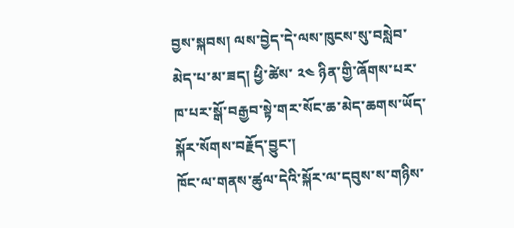བྱས་སྐབས། ལས་བྱེད་དེ་ལས་ཁུངས་སུ་བསླེབ་མེད་པ་མ་ཟད། ཕྱི་ཚེས་ ༢༤ ཉིན་གྱི་ཞོགས་པར་ཁ་པར་སྒོ་བརྒྱབ་སྟེ་གར་སོང་ཆ་མེད་ཆགས་ཡོད་སྐོར་སོགས་བརྗོད་བྱུང་།
ཁོང་ལ་གནས་ཚུལ་དེའི་སྐོར་ལ་དབུས་ས་གཉིས་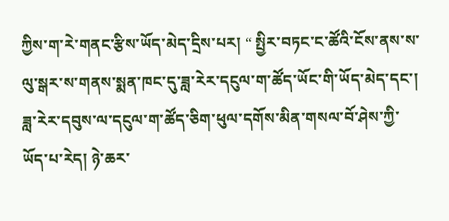ཀྱིས་ག་རེ་གནང་རྩིས་ཡོད་མེད་དྲིས་པར། “ སྤྱིར་བཏང་ང་ཚོའི་ངོས་ནས་ས་ལུ་སྒར་ས་གནས་སྨན་ཁང་དུ་ཟླ་རེར་དངུལ་ག་ཚོད་ཡོང་གི་ཡོད་མེད་དང་། ཟླ་རེར་དབུས་ལ་དངུལ་ག་ཚོད་ཅིག་ཕུལ་དགོས་མིན་གསལ་བོ་ཤེས་ཀྱི་ཡོད་པ་རེད། ཉེ་ཆར་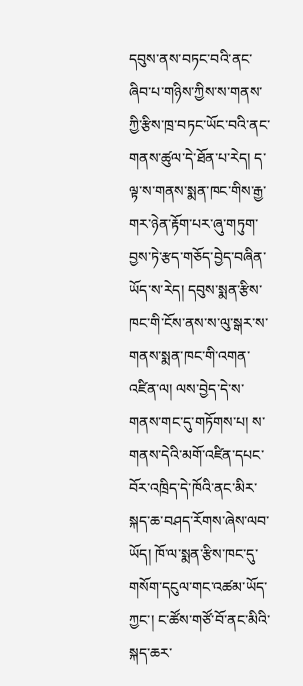དབུས་ནས་བཏང་བའི་ནང་ཞིབ་པ་གཉིས་ཀྱིས་ས་གནས་ཀྱི་རྩིས་ཁྲ་བཏང་ཡོང་བའི་ནང་གནས་ཚུལ་དེ་ཐོན་པ་རེད། ད་ལྟ་ས་གནས་སྨན་ཁང་གིས་རྒྱ་གར་ཉེན་རྟོག་པར་ཞུ་གཏུག་བྱས་ཏེ་རྩད་གཅོད་བྱེད་བཞིན་ཡོད་ས་རེད། དབུས་སྨན་རྩིས་ཁང་གི་ངོས་ནས་ས་ལུ་སྒར་ས་གནས་སྨན་ཁང་གི་འགན་འཛིན་ལ། ལས་བྱེད་དེ་ས་གནས་གང་དུ་གཏོགས་པ། ས་གནས་དེའི་མགོ་འཛིན་དཔང་བོར་འཁྲིད་དེ་ཁོའི་ནང་མིར་སྐད་ཆ་བཤད་རོགས་ཞེས་ལབ་ཡོད། ཁོ་ལ་སྨན་རྩིས་ཁང་དུ་གསོག་དངུལ་གང་འཚམ་ཡོད་ཀྱང་། ང་ཚོས་གཙོ་བོ་ནང་མིའི་སྐད་ཆར་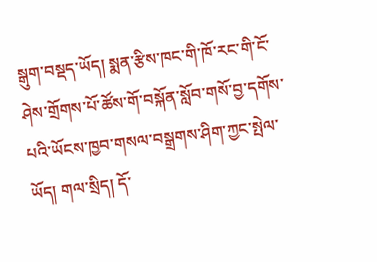སྒུག་བསྡད་ཡོད། སྨན་རྩིས་ཁང་གི་ཁོ་རང་གི་ངོ་ཤེས་གྲོགས་པོ་ཚོས་གོ་བསྐོན་སློབ་གསོ་བྱ་དགོས་པའི་ཡོངས་ཁྱབ་གསལ་བསྒྲགས་ཤིག་ཀྱང་སྤེལ་ཡོད། གལ་སྲིད། དོ་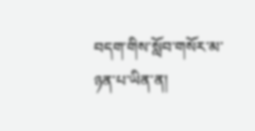བདག་གིས་སློབ་གསོར་མ་ཉན་པ་ཡིན་ན།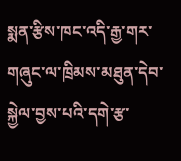སྨན་རྩིས་ཁང་འདི་རྒྱ་གར་གཞུང་ལ་ཁྲིམས་མཐུན་དེབ་སྐྱེལ་བྱས་པའི་དགེ་རྩ་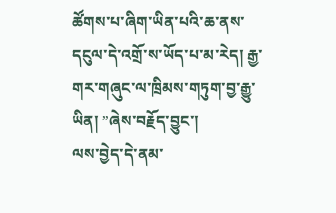ཚོགས་པ་ཞིག་ཡིན་པའི་ཆ་ནས་དངུལ་དེ་འགྲོ་ས་ཡོད་པ་མ་རེད། རྒྱ་གར་གཞུང་ལ་ཁྲིམས་གཏུག་བྱ་རྒྱུ་ཡིན། ”ཞེས་བརྗོད་བྱུང་།
ལས་བྱེད་དེ་ནམ་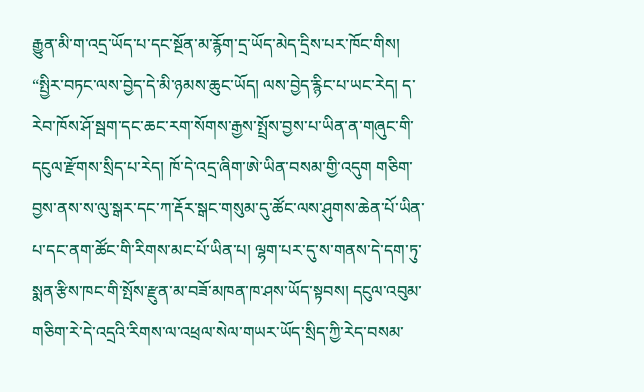རྒྱུན་མི་ག་འདྲ་ཡོད་པ་དང་སྔོན་མ་རྙོག་དྲ་ཡོད་མེད་དྲིས་པར་ཁོང་གིས། “སྤྱིར་བཏང་ལས་བྱེད་དེ་མི་ཉམས་ཆུང་ཡོད། ལས་བྱེད་རྙིང་པ་ཡང་རེད། ད་རེབ་ཁོས་ཤོ་སྦག་དང་ཆང་རག་སོགས་རྒྱས་སྤྲོས་བྱས་པ་ཡིན་ན་གཞུང་གི་དངུལ་རྫོགས་སྲིད་པ་རེད། ཁོ་དེ་འདྲ་ཞིག་ཨེ་ཡིན་བསམ་གྱི་འདུག གཅིག་བྱས་ནས་ས་ལུ་སྒར་དང་ཀ་རྡོར་སྒང་གསུམ་དུ་ཚོང་ལས་ཤུགས་ཆེན་པོ་ཡིན་པ་དང་ནག་ཚོང་གི་རིགས་མང་པོ་ཡིན་པ། ལྷག་པར་དུ་ས་གནས་དེ་དག་ཏུ་སྨན་རྩིས་ཁང་གི་སྤོས་རྫུན་མ་བཟོ་མཁན་ཁ་ཤས་ཡོད་སྟབས། དངུལ་འབུམ་གཅིག་རེ་དེ་འདྲའི་རིགས་ལ་འཕྲལ་སེལ་གཡར་ཡོད་སྲིད་ཀྱི་རེད་བསམ་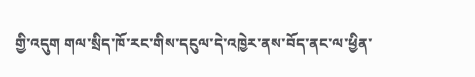གྱི་འདུག གལ་སྲིད་ཁོ་རང་གིས་དངུལ་དེ་འཁྱེར་ནས་བོད་ནང་ལ་ཕྱིན་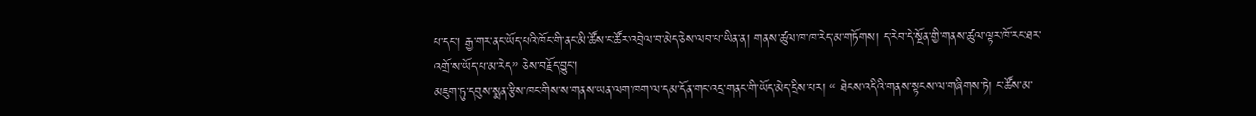པ་དང་། རྒྱ་གར་ནང་ཡོད་པའི་ཁོང་གི་ནང་མི་ཚོས་ང་ཚོར་འབྲེལ་བ་མེད་ཅེས་ལབ་པ་ཡིན་ན། གནས་ཚུལ་ཁ་ཁ་རེད་མ་གཏོགས། ད་རེབ་དེ་སྔོན་གྱི་གནས་ཚུལ་ལྟར་ཁོ་རང་ཐར་འགྲོ་ས་ཡོད་པ་མ་རེད” ཅེས་བརྗོད་བྱུང་།
མཇུག་ཏུ་དབུས་སྨན་རྩིས་ཁང་གིས་ས་གནས་ཡན་ལག་ཁག་ལ་དམ་དོན་གང་འདྲ་གནང་གི་ཡོད་མེད་དྲིས་པར། “ ཐེངས་འདིའི་གནས་སྟངས་ལ་གཞིགས་ཏེ། ང་ཚོས་མ་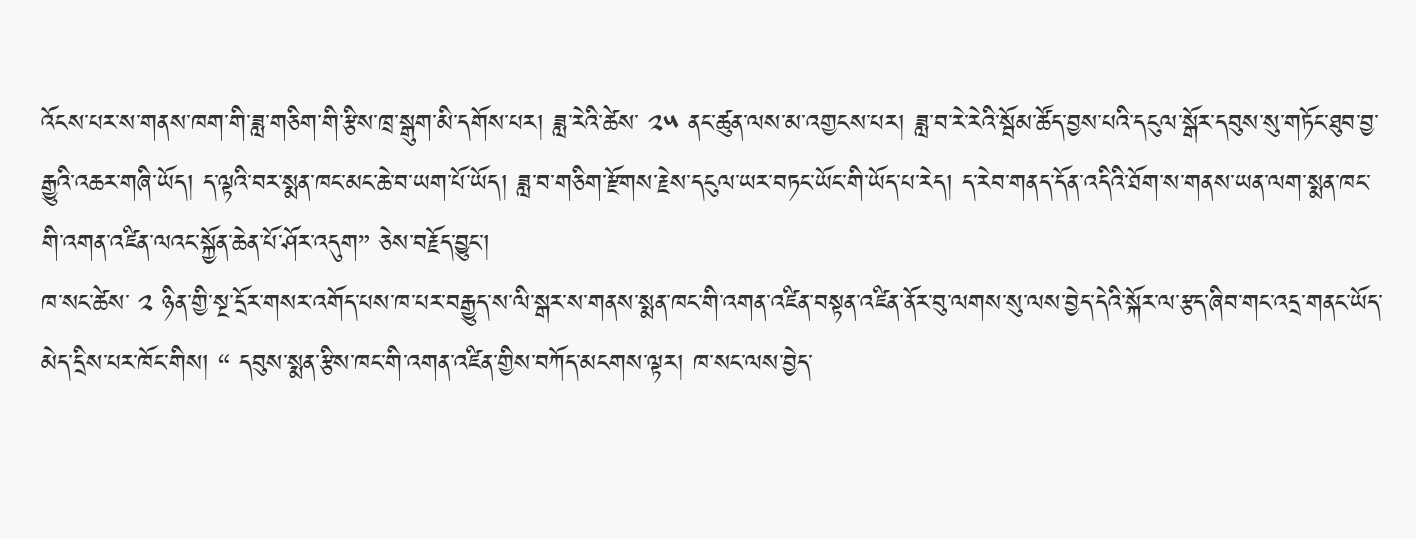འོངས་པར་ས་གནས་ཁག་གི་ཟླ་གཅིག་གི་རྩིས་ཁྲ་སྒུག་མི་དགོས་པར། ཟླ་རེའི་ཚེས་ ༢༥ ནང་ཚུན་ལས་མ་འགྱངས་པར། ཟླ་བ་རེ་རེའི་སྦོམ་ཚོད་བྱས་པའི་དངུལ་སྒོར་དབུས་སུ་གཏོང་ཐུབ་བྱ་རྒྱུའི་འཆར་གཞི་ཡོད། ད་ལྟའི་བར་སྨན་ཁང་མང་ཆེ་བ་ཡག་པོ་ཡོད། ཟླ་བ་གཅིག་རྫོགས་རྗེས་དངུལ་ཡར་བཏང་ཡོང་གི་ཡོད་པ་རེད། ད་རེབ་གནད་དོན་འདིའི་ཐོག་ས་གནས་ཡན་ལག་སྨན་ཁང་གི་འགན་འཛིན་ལའང་སྐྱོན་ཆེན་པོ་ཤོར་འདུག” ཅེས་བརྗོད་བྱུང་།
ཁ་སང་ཚེས་ ༢ ཉིན་གྱི་སྔ་དྲོར་གསར་འགོད་པས་ཁ་པར་བརྒྱུད་ས་ལི་སྒར་ས་གནས་སྨན་ཁང་གི་འགན་འཛིན་བསྟན་འཛིན་ནོར་བུ་ལགས་སུ་ལས་བྱེད་དེའི་སྐོར་ལ་རྩད་ཞིབ་གང་འདྲ་གནང་ཡོད་མེད་དྲིས་པར་ཁོང་གིས། “ དབུས་སྨན་རྩིས་ཁང་གི་འགན་འཛིན་གྱིས་བཀོད་མངགས་ལྟར། ཁ་སང་ལས་བྱེད་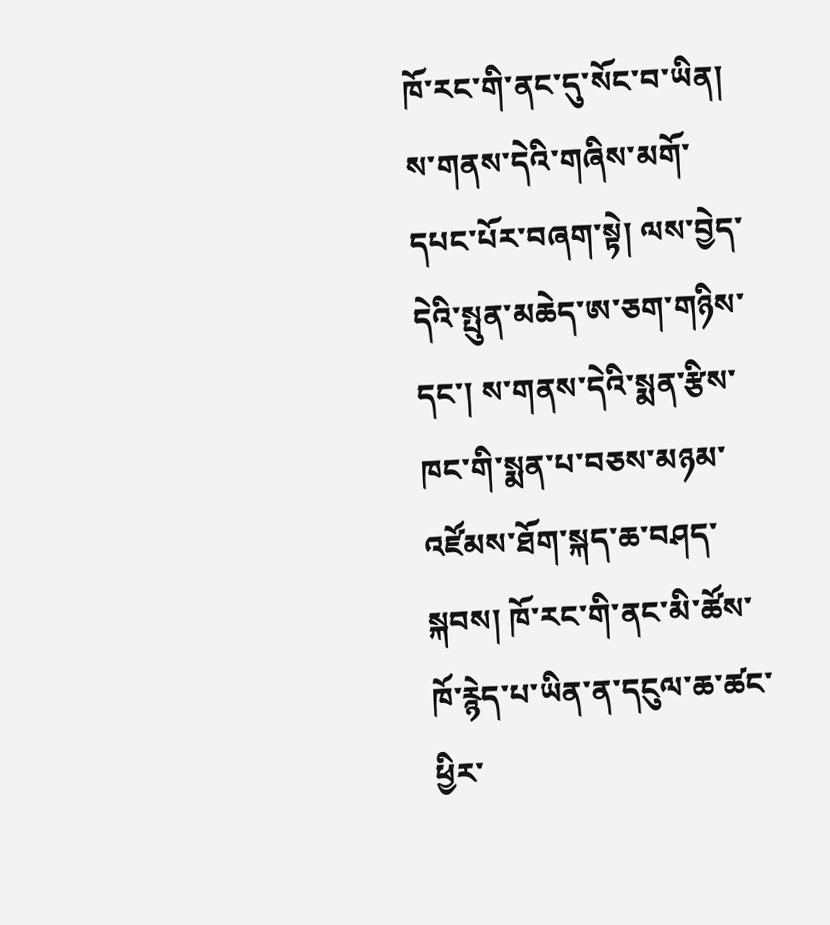ཁོ་རང་གི་ནང་དུ་སོང་བ་ཡིན། ས་གནས་དེའི་གཞིས་མགོ་དཔང་པོར་བཞག་སྟེ། ལས་བྱེད་དེའི་སྤུན་མཆེད་ཨ་ཅག་གཉིས་དང་། ས་གནས་དེའི་སྨན་རྩིས་ཁང་གི་སྨན་པ་བཅས་མཉམ་འཛོམས་ཐོག་སྐད་ཆ་བཤད་སྐབས། ཁོ་རང་གི་ནང་མི་ཚོས་ཁོ་རྙེད་པ་ཡིན་ན་དངུལ་ཆ་ཚང་ཕྱིར་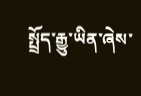སྤྲོད་རྒྱུ་ཡིན་ཞེས་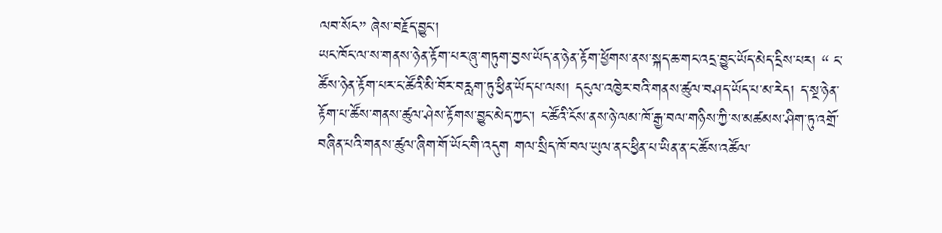ལབ་སོང” ཞེས་བརྗོད་བྱུང་།
ཡང་ཁོང་ལ་ས་གནས་ཉེན་རྟོག་པར་ཞུ་གཏུག་བྱས་ཡོད་ན་ཉེན་རྟོག་ཕྱོགས་ནས་སྐད་ཆ་གང་འདྲ་བྱུང་ཡོད་མེད་དྲིས་པར། “ ང་ཚོས་ཉེན་རྟོག་པར་ང་ཚོའི་མི་བོར་བརླག་ཏུ་ཕྱིན་ཡོད་པ་ལས། དངུལ་འཁྱེར་བའི་གནས་ཚུལ་བཤད་ཡོད་པ་མ་རེད། ད་སྔ་ཉེན་རྟོག་པ་ཚོས་གནས་ཚུལ་ཤེས་རྟོགས་བྱུང་མེད་ཀྱང་། ང་ཚོའི་ངོས་ནས་ཉེ་ལམ་ཁོ་རྒྱ་བལ་གཉིས་ཀྱི་ས་མཚམས་ཤིག་ཏུ་འགྲོ་བཞིན་པའི་གནས་ཚུལ་ཞིག་གོ་ཡོང་གི་འདུག གལ་སྲིད་ཁོ་བལ་ཡུལ་ནང་ཕྱིན་པ་ཡིན་ན་ང་ཚོས་འཚོལ་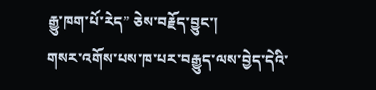རྒྱུ་ཁག་པོ་རེད” ཅེས་བརྗོད་བྱུང་།
གསར་འགོས་པས་ཁ་པར་བརྒྱུད་ལས་བྱེད་དེའི་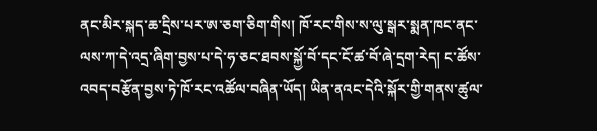ནང་མིར་སྐད་ཆ་དྲིས་པར་ཨ་ཅག་ཅིག་གིས། ཁོ་རང་གིས་ས་ལུ་སྒར་སྨན་ཁང་ནང་ལས་ཀ་དེ་འདྲ་ཞིག་བྱས་པ་དེ་ཧ་ཅང་ཐབས་སྐྱོ་བོ་དང་ངོ་ཚ་བོ་ཞེ་དྲག་རེད། ང་ཚོས་འབད་བརྩོན་བྱས་ཏེ་ཁོ་རང་འཚོལ་བཞིན་ཡོད། ཡིན་ནའང་དེའི་སྐོར་གྱི་གནས་ཚུལ་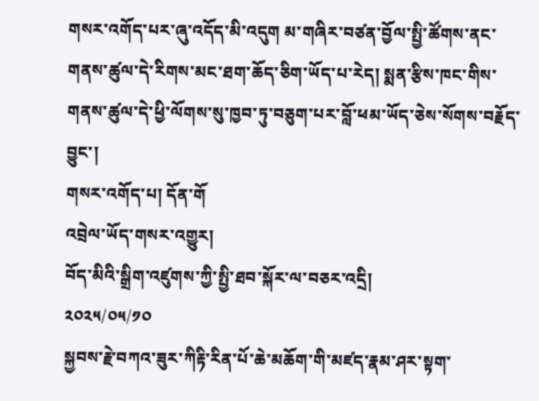གསར་འགོད་པར་ཞུ་འདོད་མི་འདུག མ་གཞིར་བཙན་བྱོལ་སྤྱི་ཚོགས་ནང་གནས་ཚུལ་དེ་རིགས་མང་ཐག་ཆོད་ཅིག་ཡོད་པ་རེད། སྨན་རྩིས་ཁང་གིས་གནས་ཚུལ་དེ་ཕྱི་ལོགས་སུ་ཁྱབ་ཏུ་བཅུག་པར་བློ་ཕམ་ཡོད་ཅེས་སོགས་བརྗོད་བྱུང་།
གསར་འགོད་པ། དོན་གོ
འབྲེལ་ཡོད་གསར་འགྱུར།
བོད་མིའི་སྒྲིག་འཛུགས་ཀྱི་སྤྱི་ཐབ་སྐོར་ལ་བཅར་འདྲི།
༢༠༢༥/༠༥/༡༠
སྐྱབས་རྗེ་བཀའ་ཟུར་ཀིརྟི་རིན་པོ་ཆེ་མཆོག་གི་མཛད་རྣམ་ཤར་སྟག་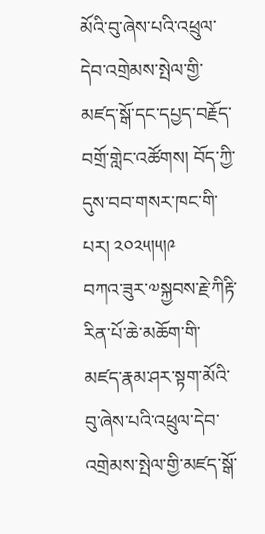མོའི་བུ་ཞེས་པའི་འཕྲུལ་དེབ་འགྲེམས་སྤེལ་གྱི་མཛད་སྒོ་དང་དཔྱད་བརྗོད་བགྲོ་གླེང་འཚོགས། བོད་ཀྱི་དུས་བབ་གསར་ཁང་གི་པར། ༢༠༢༥།༥།༩
བཀའ་ཟུར་༧སྐྱབས་རྗེ་ཀིརྟི་རིན་པོ་ཆེ་མཆོག་གི་མཛད་རྣམ་ཤར་སྟག་མོའི་བུ་ཞེས་པའི་འཕྲུལ་དེབ་འགྲེམས་སྤེལ་གྱི་མཛད་སྒོ་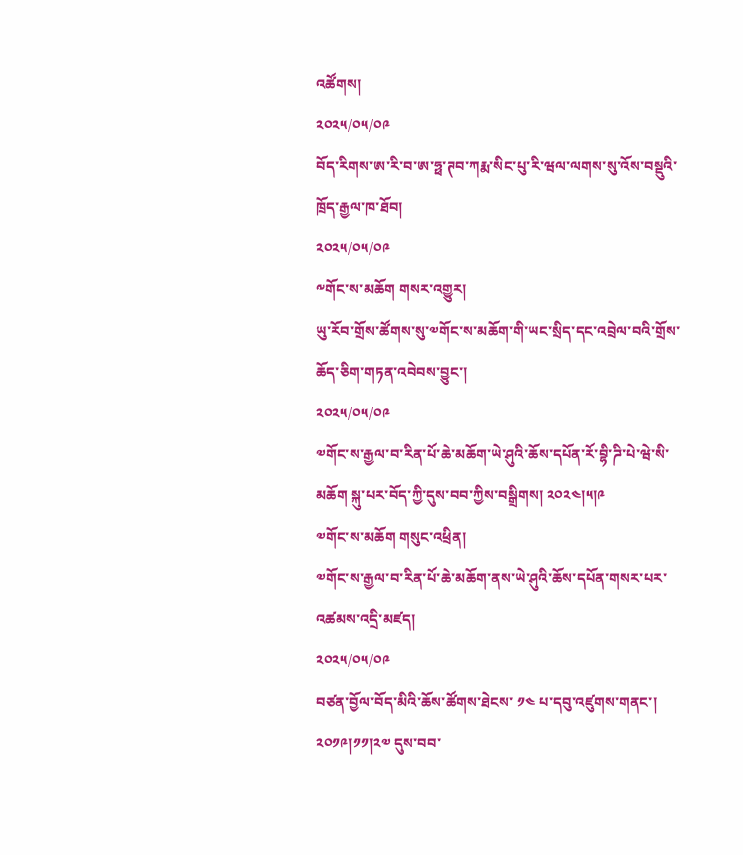འཚོགས།
༢༠༢༥/༠༥/༠༩
བོད་རིགས་ཨ་རི་བ་ཨ་ཧྥ་ཊབ་ཀརྨ་སིང་པུ་རི་ཝལ་ལགས་སུ་འོས་བསྡུའི་ཁྲོད་རྒྱལ་ཁ་ཐོབ།
༢༠༢༥/༠༥/༠༩
༸གོང་ས་མཆོག གསར་འགྱུར།
ཡུ་རོབ་གྲོས་ཚོགས་སུ་༧གོང་ས་མཆོག་གི་ཡང་སྲིད་དང་འབྲེལ་བའི་གྲོས་ཆོད་ཅིག་གཏན་འབེབས་བྱུང་།
༢༠༢༥/༠༥/༠༩
༧གོང་ས་རྒྱལ་བ་རིན་པོ་ཆེ་མཆོག་ཡེ་ཤུའི་ཆོས་དཔོན་རོ་བྷི་ཌི་པེ་ཝེ་སི་མཆོག སྐུ་པར་བོད་ཀྱི་དུས་བབ་ཀྱིས་བསྒྲིགས། ༢༠༢༤།༥།༩
༧གོང་ས་མཆོག གསུང་འཕྲིན།
༧གོང་ས་རྒྱལ་བ་རིན་པོ་ཆེ་མཆོག་ནས་ཡེ་ཤུའི་ཆོས་དཔོན་གསར་པར་འཚམས་འདྲི་མཛད།
༢༠༢༥/༠༥/༠༩
བཙན་བྱོལ་བོད་མིའི་ཆོས་ཚོགས་ཐེངས་ ༡༤ པ་དབུ་འཛུགས་གནང་། ༢༠༡༩།༡༡།༢༧ དུས་བབ་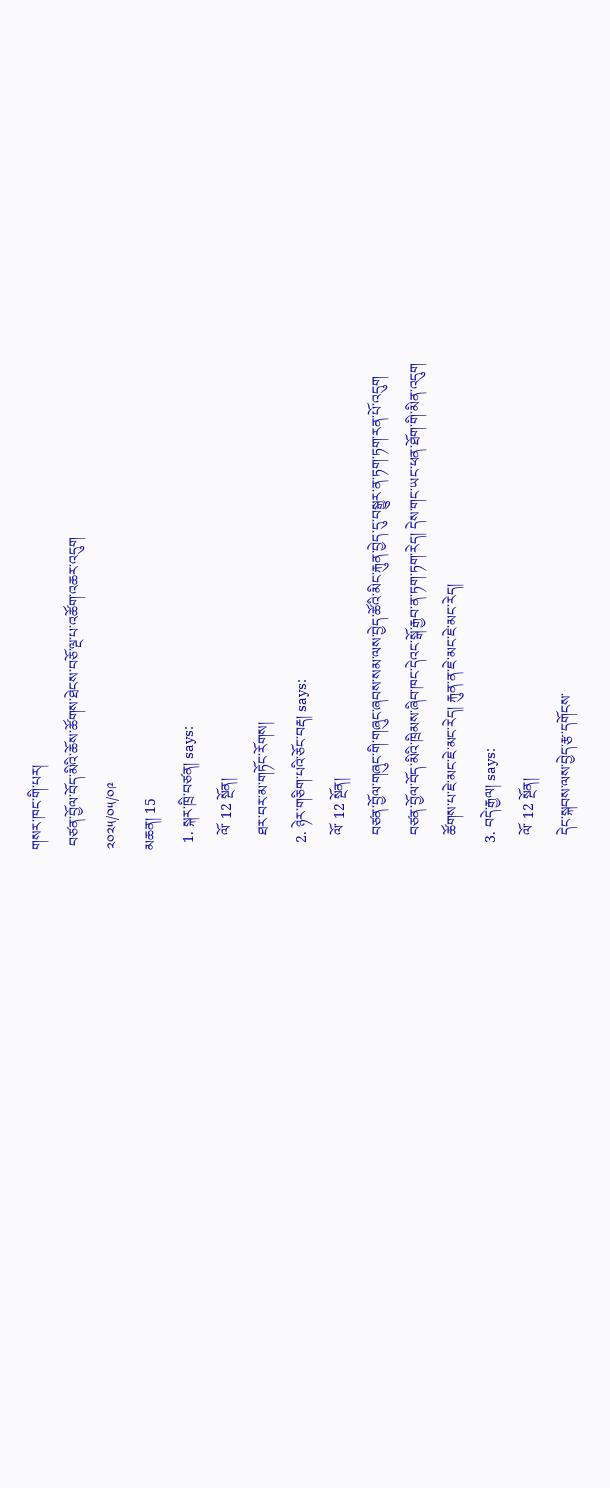གསར་ཁང་གི་པར།
 བཙན་བྱོལ་བོད་མིའི་ཆོས་ཚོགས་ཐེངས་བཅོ་ལྔ་པ་འཚོག་འཆར་འདུག
༢༠༢༥/༠༥/༠༩
མཆན། 15
  1. སྐར་ཁྲི་བཙན། says:
    ལོ་ 12 སྔོན།
    ཐར་བར་མ་གཏོང་རོགས།
  2. ཉེར་གཅིག་པའི་ཅོང་བརྡ། says:
    ལོ་ 12 སྔོན།
    བཙན་བྱོལ་གཞུང་གི་གཞུང་ཞབས་སམ་ལས་བྱེད་ཚོའི་མིང་རྐུན་བྱེད་དུ་བསྒྱུར་ན་ཏག་ཏག་རན་པོ་འདུག
    བཙན་བྱོལ་བོད་མིའི་ཁྲིམས་ཞིབ་ཁང་དེའང་སྒོ་རྒྱབ་ན་ཏག་ཏག་རེད། དེས་གང་ཡང་ཕན་ཐོག་གི་མིན་འདུག
    ཚོགས་པ་ཇེ་མང་ཇེ་མང་རེད། རྐུན་ན་ཇེ་མང་ཇེ་མང་རེད།
  3. བདེ་རྒྱལ། says:
    ལོ་ 12 སྔོན།
    དེང་སྐབས་ལས་བྱེད་རྩ་དགོངས་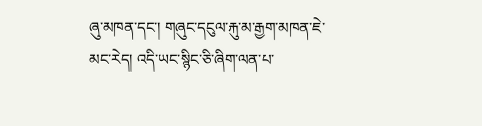ཞུ་མཁན་དང་། གཞུང་དངུལ་རྐུ་མ་རྒྱག་མཁན་ཇེ་མང་རེད། འདི་ཡང་སྙིང་ཅི་ཞིག་ལན་པ་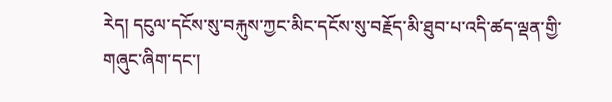རེད། དངུལ་དངོས་སུ་བརྐུས་ཀྱང་མིང་དངོས་སུ་བརྗོད་མི་ཐུབ་པ་འདི་ཚད་ལྡན་གྱི་གཞུང་ཞིག་དང་།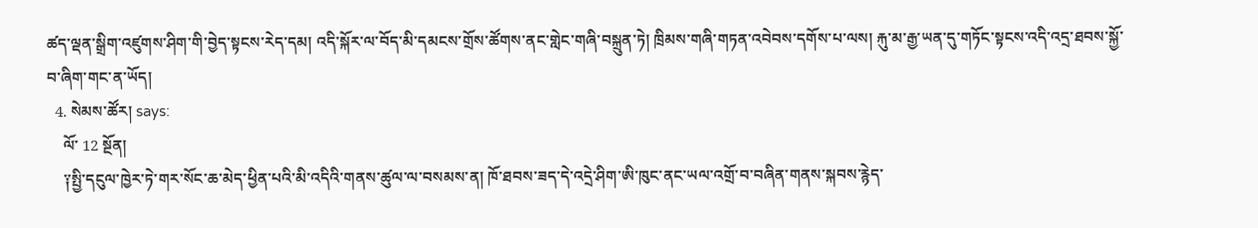ཚད་ལྡན་སྒྲིག་འཛུགས་ཤིག་གི་བྱེད་སྟངས་རེད་དམ། འདི་སྐོར་ལ་བོད་མི་དམངས་གྲོས་ཚོགས་ནང་གླེང་གཞི་བསྐྲུན་ཏེ། ཁྲིམས་གཞི་གཏན་འབེབས་དགོས་པ་ལས། རྐུ་མ་རྒྱ་ཡན་དུ་གཏོང་སྟངས་འདི་འདྲ་ཐབས་སྐྱོ་བ་ཞིག་གང་ན་ཡོད།
  4. སེམས་ཚོར། says:
    ལོ་ 12 སྔོན།
    ༑སྤྱི་དངུལ་ཁྱེར་ཏེ་གར་སོང་ཆ་མེད་ཕྱིན་པའི་མི་འདིའི་གནས་ཚུལ་ལ་བསམས་ན། ཁོ་ཐབས་ཟད་དེ་འདྲེ་ཤིག་ཨི་ཁུང་ནང་ཡལ་འགྲོ་བ་བཞིན་གནས་སྐབས་རྙེད་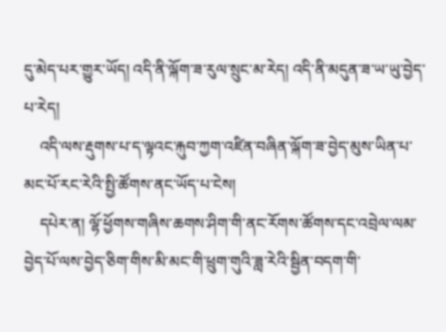དུ་མེད་པར་གྱུར་ཡོད། འདི་ནི་ལྐོག་ཟ་རུལ་སྲུང་མ་རེད། འདི་ནི་མདུན་ཟ་ཡ་ཡུ་བྱེད་པ་རེད།
    འདི་ལས་རྡུགས་པ་ད་ལྟའང་རྐུབ་ཀྱག་འཛིན་བཞིན་ལྐོག་ཟ་བྱེད་མུས་ཡིན་པ་མང་པོ་རང་རེའི་སྤྱི་ཚོགས་ནང་ཡོད་པ་ངེས།
    དཔེར་ན། ལྷོ་ཕྱོགས་གཞིས་ཆགས་ཤིག་གི་ནང་རོགས་ཚོགས་དང་འབྲེལ་ལམ་བྱེད་པོ་ལས་བྱེད་ཅིག་གིས་མི་མང་གི་ཕྲུག་གུའི་ཟླ་རེའི་སྦྱིན་བདག་གི་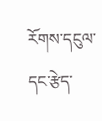རོགས་དངུལ་དང་རྩེད་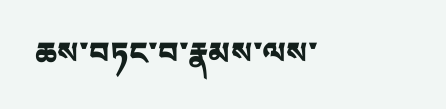ཆས་བཏང་བ་རྣམས་ལས་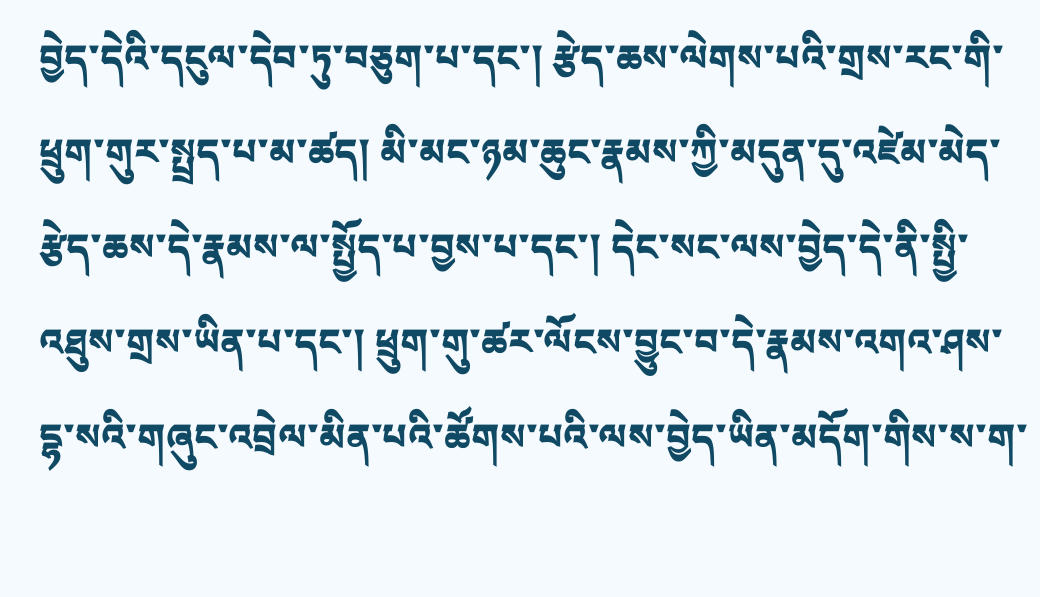བྱེད་དེའི་དངུལ་དེབ་ཏུ་བཅུག་པ་དང་། རྩེད་ཆས་ལེགས་པའི་གྲས་རང་གི་ཕྲུག་གུར་སྤྲད་པ་མ་ཚད། མི་མང་ཉམ་ཆུང་རྣམས་ཀྱི་མདུན་དུ་འཛེམ་མེད་རྩེད་ཆས་དེ་རྣམས་ལ་སྤྱོད་པ་བྱས་པ་དང་། དེང་སང་ལས་བྱེད་དེ་ནི་སྤྱི་འཐུས་གྲས་ཡིན་པ་དང་། ཕྲུག་གུ་ཚར་ལོངས་བྱུང་བ་དེ་རྣམས་འགའ་ཤས་དྷ་སའི་གཞུང་འབྲེལ་མིན་པའི་ཚོགས་པའི་ལས་བྱེད་ཡིན་མདོག་གིས་ས་ག་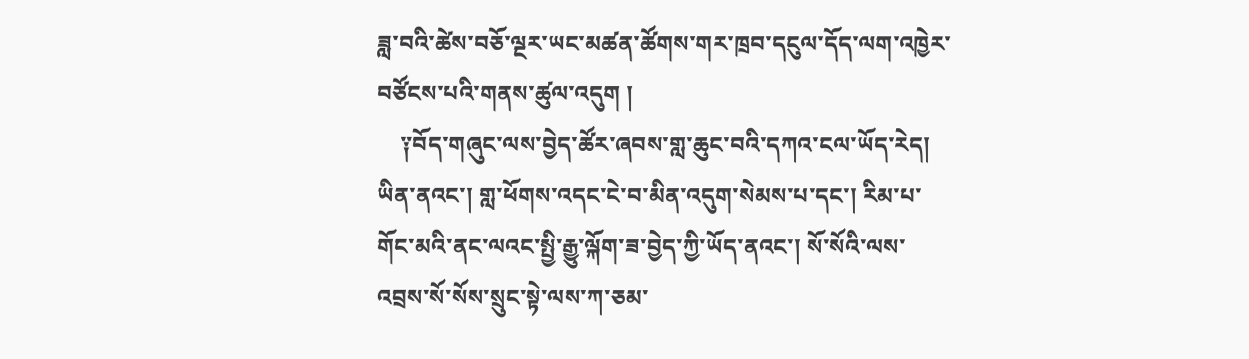ཟླ་བའི་ཚེས་བཅོ་ལྔར་ཡང་མཚན་ཚོགས་གར་ཁྲབ་དངུལ་དོད་ལག་འཁྱེར་བཙོངས་པའི་གནས་ཚུལ་འདུག །
    ༑བོད་གཞུང་ལས་བྱེད་ཚོར་ཞབས་གླ་ཆུང་བའི་དཀའ་ངལ་ཡོད་རེད། ཡིན་ནའང་། གླ་ཕོགས་འདང་ངེ་བ་མིན་འདུག་སེམས་པ་དང་། རིམ་པ་གོང་མའི་ནང་ལའང་སྤྱི་རྒྱུ་ལྐོག་ཟ་བྱེད་ཀྱི་ཡོད་ནའང་། སོ་སོའི་ལས་འབྲས་སོ་སོས་སྲུང་སྟེ་ལས་ཀ་ཅམ་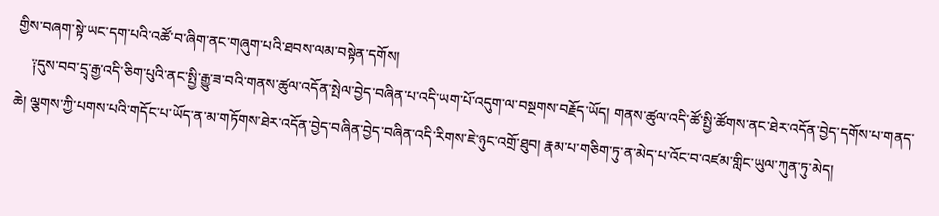གྱིས་བཞག་སྟེ་ཡང་དག་པའི་འཚོ་བ་ཞིག་ནང་གཞུག་པའི་ཐབས་ལམ་བསྟེན་དགོས།
    ༑དུས་བབ་དྲྭ་རྒྱ་འདི་ཅིག་པུའི་ནང་སྤྱི་རྒྱུ་ཟ་བའི་གནས་ཚུལ་འདོན་སྤེལ་བྱེད་བཞིན་པ་འདི་ཡག་པོ་འདུག་ལ་བསྔགས་བརྗོད་ཡོད། གནས་ཚུལ་འདི་ཚོ་སྤྱི་ཚོགས་ནང་ཐེར་འདོན་བྱེད་དགོས་པ་གནད་ཆེ། ལྕགས་ཀྱི་པགས་པའི་གདོང་པ་ཡོད་ན་མ་གཏོགས་ཐེར་འདོན་བྱེད་བཞིན་བྱེད་བཞིན་འདི་རིགས་ཇེ་ཉུང་འགྲོ་ཐུབ། རྣམ་པ་གཅིག་ཏུ་ན་མེད་པ་འོང་བ་འཛམ་གླིང་ཡུལ་ཀུན་ཏུ་མེད།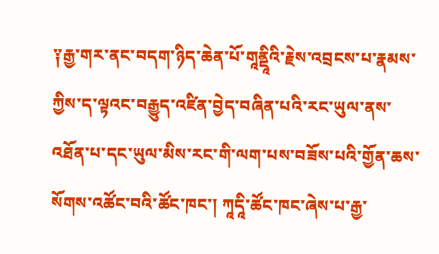༑རྒྱ་གར་ནང་བདག་ཉིད་ཆེན་པོ་གཱནྡཱིའི་རྗེས་འབྲངས་པ་རྣམས་ཀྱིས་ད་ལྟའང་བརྒྱུད་འཛིན་བྱེད་བཞིན་པའི་རང་ཡུལ་ནས་འཐོན་པ་དང་ཡུལ་མིས་རང་གི་ལག་པས་བཟོས་པའི་གྱོན་ཆས་སོགས་འཚོང་བའི་ཚོང་ཁང་། ཀཱདཱི་ཚོང་ཁང་ཞེས་པ་རྒྱ་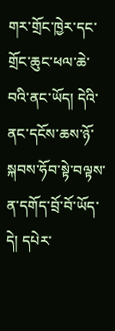གར་གྲོང་ཁྱེར་དང་གྲོང་ཆུང་ཕལ་ཆེ་བའི་ནང་ཡོད། དེའི་ནང་དངོས་ཆས་ཉོ་སྐབས་ཧོབ་སྟེ་བལྟས་ན་དགོད་བྲོ་བོ་ཡོད་དེ། དཔེར་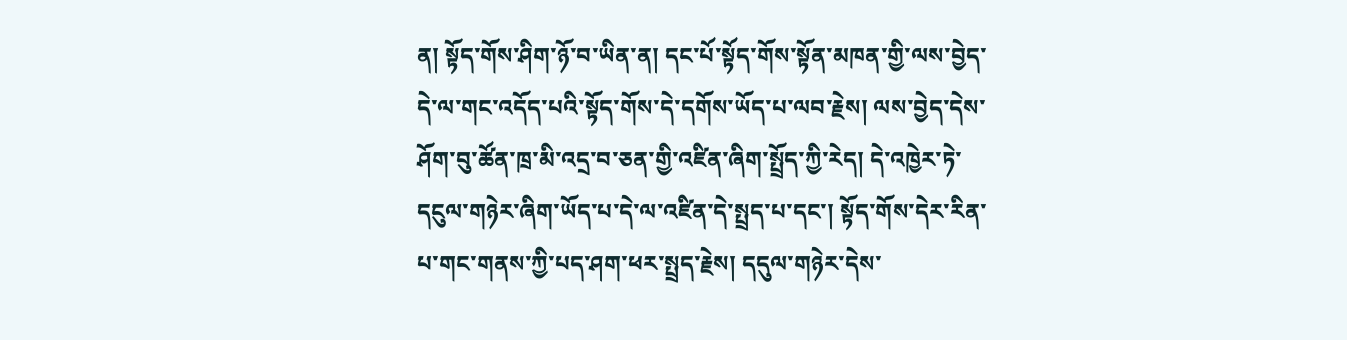ན། སྟོད་གོས་ཤིག་ཉོ་བ་ཡིན་ན། དང་པོ་སྟོད་གོས་སྟོན་མཁན་གྱི་ལས་བྱེད་དེ་ལ་གང་འདོད་པའི་སྟོད་གོས་དེ་དགོས་ཡོད་པ་ལབ་རྗེས། ལས་བྱེད་དེས་ཤོག་བུ་ཚོན་ཁྲ་མི་འདྲ་བ་ཅན་གྱི་འཛིན་ཞིག་སྤྲོད་ཀྱི་རེད། དེ་འཁྱེར་ཏེ་དངུལ་གཉེར་ཞིག་ཡོད་པ་དེ་ལ་འཛིན་དེ་སྤྲད་པ་དང་། སྟོད་གོས་དེར་རིན་པ་གང་གནས་ཀྱི་པད་ཤག་ཕར་སྤྲད་རྗེས། དདུལ་གཉེར་དེས་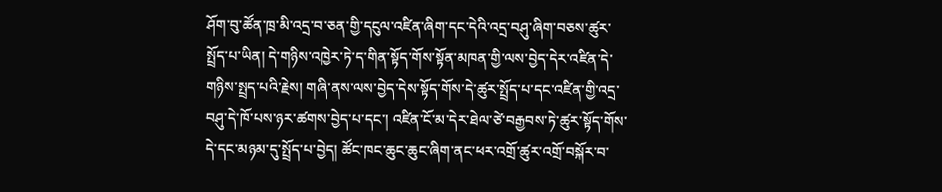ཤོག་བུ་ཚོན་ཁྲ་མི་འདྲ་བ་ཅན་གྱི་དངུལ་འཛིན་ཞིག་དང་དེའི་འདྲ་བཤུ་ཞིག་བཅས་ཚུར་སྤྲོད་པ་ཡིན། དེ་གཉིས་འཁྱེར་ཏེ་ད་གིན་སྟོད་གོས་སྟོན་མཁན་གྱི་ལས་བྱེད་དེར་འཛིན་དེ་གཉིས་སྤྲད་པའི་རྗེས། གཞི་ནས་ལས་བྱེད་དེས་སྟོད་གོས་དེ་ཚུར་སྤྲོད་པ་དང་འཛིན་གྱི་འདྲ་བཤུ་དེ་ཁོ་པས་ཉར་ཚགས་བྱེད་པ་དང་། འཛིན་ངོ་མ་དེར་ཐེལ་ཙེ་བརྒྱབས་ཏེ་ཚུར་སྟོད་གོས་དེ་དང་མཉམ་དུ་སྤྲོད་པ་བྱེད། ཚོང་ཁང་ཆུང་ཆུང་ཞིག་ནང་ཕར་འགྲོ་ཚུར་འགྲོ་བསྐོར་བ་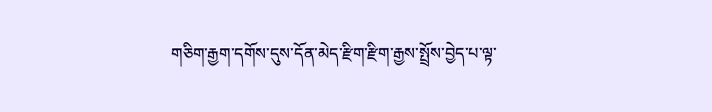གཅིག་རྒྱག་དགོས་དུས་དོན་མེད་རྫིག་རྫིག་རྒྱས་སྤྲོས་བྱེད་པ་ལྟ་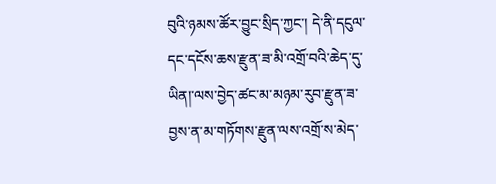བུའི་ཉམས་ཚོར་བྱུང་སྲིད་ཀྱང་། དེ་ནི་དངུལ་དང་དངོས་ཆས་རྫུན་ཟ་མི་འགྲོ་བའི་ཆེད་དུ་ཡིན།་ལས་བྱེད་ཚང་མ་མཉམ་རུབ་རྫུན་ཟ་བྱས་ན་མ་གཏོགས་རྫུན་ལས་འགྲོ་ས་མེད་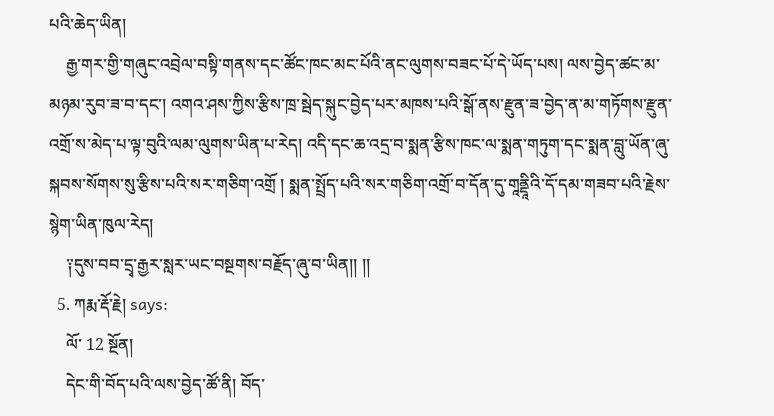པའི་ཆེད་ཡིན།
    རྒྱ་གར་གྱི་གཞུང་འབྲེལ་བསྟི་གནས་དང་ཚོང་ཁང་མང་པོའི་ནང་ལུགས་བཟང་པོ་དེ་ཡོད་པས། ལས་བྱེད་ཚང་མ་མཉམ་རུབ་ཟ་བ་དང་། འགའ་ཤས་ཀྱིས་རྩིས་ཁྲ་སྦེད་སྐུང་བྱེད་པར་མཁས་པའི་སྒོ་ནས་རྫུན་ཟ་བྱེད་ན་མ་གཏོགས་རྫུན་འགྲོ་ས་མེད་པ་ལྟ་བུའི་ལམ་ལུགས་ཡིན་པ་རེད། འདི་དང་ཆ་འདྲ་བ་སྨན་རྩིས་ཁང་ལ་སྨན་གཏུག་དང་སྨན་བླུ་ཡོན་ཞུ་སྐབས་སོགས་སུ་རྩིས་པའི་སར་གཅིག་འགྲོ ། སྨན་སྤྲོད་པའི་སར་གཅིག་འགྲོ་བ་དོན་དུ་གཱནྡཱིའི་དོ་དམ་གཟབ་པའི་རྗེས་སྙེག་ཡིན་ཁུལ་རེད།
    ༑དུས་བབ་དྲྭ་རྒྱར་སླར་ཡང་བསྔགས་བརྗོད་ཞུ་བ་ཡིན།། །།
  5. ཀརྨ་རྡོ་རྗེ། says:
    ལོ་ 12 སྔོན།
    དེང་གི་བོད་པའི་ལས་བྱེད་ཚོ་ནི། བོད་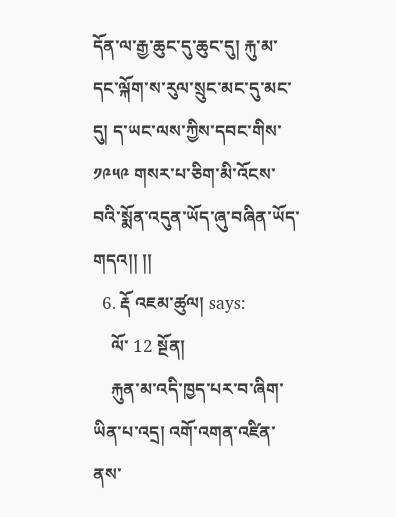དོན་ལ་རྒྱ་ཆུང་དུ་ཆུང་དུ། རྐུ་མ་དང་ལྐོག་ས་རུལ་སྲུང་མང་དུ་མང་དུ། ད་ཡང་ལས་ཀྱིས་དབང་གིས་ ༡༩༥༩ གསར་པ་ཅིག་མི་འོངས་བའི་སྨོན་འདུན་ཡོད་ཞུ་བཞིན་ཡོད་གདའ།། །།
  6. རྡོ འཇམ་ཚུལ། says:
    ལོ་ 12 སྔོན།
    རྐུན་མ་འདི་ཁྱད་པར་བ་ཞིག་ཡིན་པ་འདྲ། འགོ་འགན་འཛིན་ནས་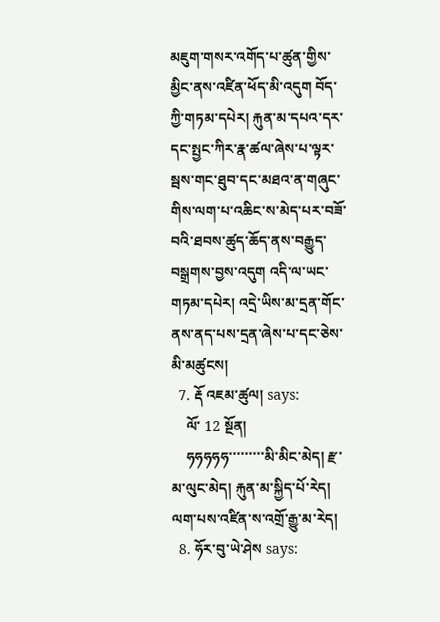མཇུག་གསར་འགོད་པ་ཚུན་གྱིས་མྱིང་ནས་འཛིན་ཕོད་མི་འདུག བོད་ཀྱི་གཏམ་དཔེར། རྐུན་མ་དཔའ་དར་དང་སྤྱང་ཀིར་རྣ་ཚལ་ཞེས་པ་ལྟར་སྦས་གང་ཐུབ་དང་མཐའ་ན་གཞུང་གིས་ལག་པ་འཆིང་ས་མེད་པར་བཟོ་བའི་ཐབས་ཚུད་ཆོད་ནས་བརྒྱུད་བསྒྲགས་བྱས་འདུག འདི་ལ་ཡང་གཏམ་དཔེར། འདྲེ་ཡིས་མ་དྲན་གོང་ནས་ནད་པས་དྲན་ཞེས་པ་དང་ཅེས་མི་མཚུངས།
  7. རྡོ འཇམ་ཚུལ། says:
    ལོ་ 12 སྔོན།
    ཧཧཧཧཧ་་་་་་་་་མི་མིང་མེད། རྫ་མ་ལུང་མེད། རྐུན་མ་སྐྱིད་པོ་རེད། ལག་པས་འཛིན་ས་འགྲོ་རྒྱུ་མ་རེད།
  8. ཧོར་བུ་ཡེ་ཤེས says: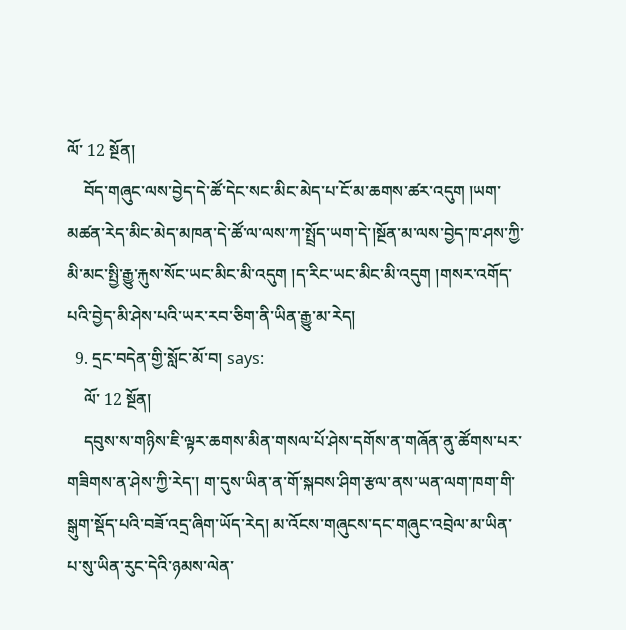ལོ་ 12 སྔོན།
    བོད་གཞུང་ལས་བྱེད་དེ་ཚོ་དེང་སང་མིང་མེད་པ་ངོ་མ་ཆགས་ཚར་འདུག །ཡག་མཚན་རེད་མིང་མེད་མཁན་དེ་ཚོ་ལ་ལས་ཀ་སྤྲོད་ཡག་དེ་།སྔོན་མ་ལས་བྱེད་ཁ་ཤས་ཀྱི་མི་མང་སྤྱི་རྒྱུ་རྐུས་སོང་ཡང་མིང་མི་འདུག །ད་རིང་ཡང་མིང་མི་འདུག །གསར་འགོད་པའི་བྱེད་མི་ཤེས་པའི་ཡར་རབ་ཅིག་ནི་ཡིན་རྒྱུ་མ་རེད།
  9. དྲང་བདེན་གྱི་སློང་མོ་བ། says:
    ལོ་ 12 སྔོན།
    དབུས་ས་གཉིས་ཇི་ལྟར་ཆགས་མིན་གསལ་པོ་ཤེས་དགོས་ན་གཞོན་ནུ་ཚོགས་པར་གཟིགས་ན་ཤེས་ཀྱི་རེད་། ག་དུས་ཡིན་ན་གོ་སྐབས་ཤིག་རྩལ་ནས་ཡན་ལག་ཁག་གི་སྒུག་སྡོད་པའི་བཟོ་འདྲ་ཞིག་ཡོད་རེད། མ་འོངས་གཞུངས་དང་གཞུང་འབྲེལ་མ་ཡིན་པ་སུ་ཡིན་རུང་དེའི་ཉམས་ལེན་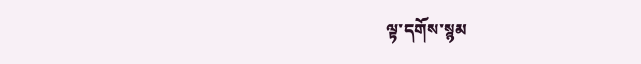ལྟ་དགོས་སྙམ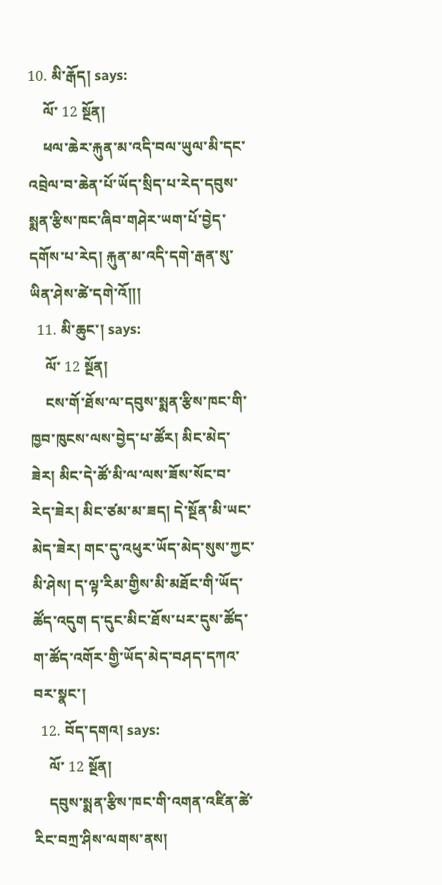10. མི་རྒོད། says:
    ལོ་ 12 སྔོན།
    ཕལ་ཆེར་རྐུན་མ་འདི་བལ་ཡུལ་མི་དང་འབྲེལ་བ་ཆེན་པོ་ཡོད་སྲིད་པ་རེད་དབུས་སྨན་རྩིས་ཁང་ཞིབ་གཤེར་ཡག་པོ་བྱེད་དགོས་པ་རེད། རྐུན་མ་འདི་དགེ་རྒན་སུ་ཡིན་ཤེས་ཚེ་དགེ་འོ།།།
  11. མི་ཆུང་། says:
    ལོ་ 12 སྔོན།
    ངས་གོ་ཐོས་ལ་དབུས་སྨན་རྩིས་ཁང་གི་ཁྱབ་ཁུངས་ལས་བྱེད་པ་ཚོར། མིང་མེད་ཟེར། མིང་དེ་ཚོ་མི་ལ་ལས་ཟོས་སོང་བ་རེད་ཟེར། མིང་ཙམ་མ་ཟད། དེ་སྔོན་མི་ཡང་མེད་ཟེར། གང་དུ་འཕུར་ཡོད་མེད་སུས་ཀྱང་མི་ཤེས། ད་ལྟ་རིམ་གྱིས་མི་མཐོང་གི་ཡོད་ཚོད་འདུག ད་དུང་མིང་ཐོས་པར་དུས་ཚོད་ག་ཚོད་འགོར་གྱི་ཡོད་མེད་བཤད་དཀའ་བར་སྣང་།
  12. བོད་དགའ། says:
    ལོ་ 12 སྔོན།
    དབུས་སྨན་རྩིས་ཁང་གི་འགན་འཛིན་ཚེ་རིང་བཀྲ་ཤིས་ལགས་ནས།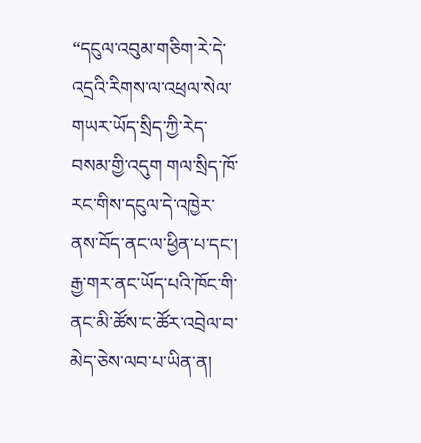“དངུལ་འབུམ་གཅིག་རེ་དེ་འདྲའི་རིགས་ལ་འཕྲལ་སེལ་གཡར་ཡོད་སྲིད་ཀྱི་རེད་བསམ་གྱི་འདུག གལ་སྲིད་ཁོ་རང་གིས་དངུལ་དེ་འཁྱེར་ནས་བོད་ནང་ལ་ཕྱིན་པ་དང་། རྒྱ་གར་ནང་ཡོད་པའི་ཁོང་གི་ནང་མི་ཚོས་ང་ཚོར་འབྲེལ་བ་མེད་ཅེས་ལབ་པ་ཡིན་ན།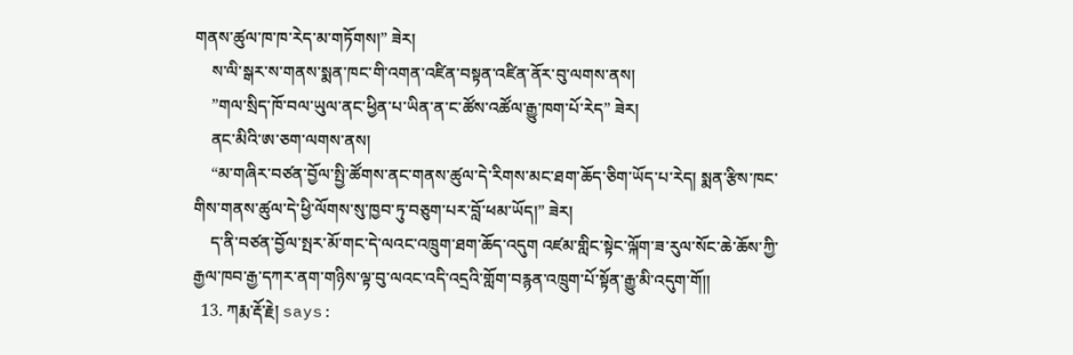གནས་ཚུལ་ཁ་ཁ་རེད་མ་གཏོགས།” ཟེར།
    ས་ལི་སྒར་ས་གནས་སྨན་ཁང་གི་འགན་འཛིན་བསྟན་འཛིན་ནོར་བུ་ལགས་ནས།
    ”གལ་སྲིད་ཁོ་བལ་ཡུལ་ནང་ཕྱིན་པ་ཡིན་ན་ང་ཚོས་འཚོལ་རྒྱུ་ཁག་པོ་རེད” ཟེར།
    ནང་མིའི་ཨ་ཅག་ལགས་ནས།
    “མ་གཞིར་བཙན་བྱོལ་སྤྱི་ཚོགས་ནང་གནས་ཚུལ་དེ་རིགས་མང་ཐག་ཆོད་ཅིག་ཡོད་པ་རེད། སྨན་རྩིས་ཁང་གིས་གནས་ཚུལ་དེ་ཕྱི་ལོགས་སུ་ཁྱབ་ཏུ་བཅུག་པར་བློ་ཕམ་ཡོད།” ཟེར།
    ད་ནི་བཙན་བྱོལ་སྤར་མོ་གང་དེ་ལའང་འཁྲུག་ཐག་ཆོད་འདུག འཛམ་གླིང་སྟེང་ལྐོག་ཟ་རུལ་སོང་ཆེ་ཆོས་ཀྱི་རྒྱལ་ཁབ་རྒྱ་དཀར་ནག་གཉིས་ལྟ་བུ་ལའང་འདི་འདྲའི་གློག་བརྙན་འཁྲུག་པོ་སྟོན་རྒྱུ་མི་འདུག་གོ།།
  13. ཀརྨ་རྡོ་རྗེ། says: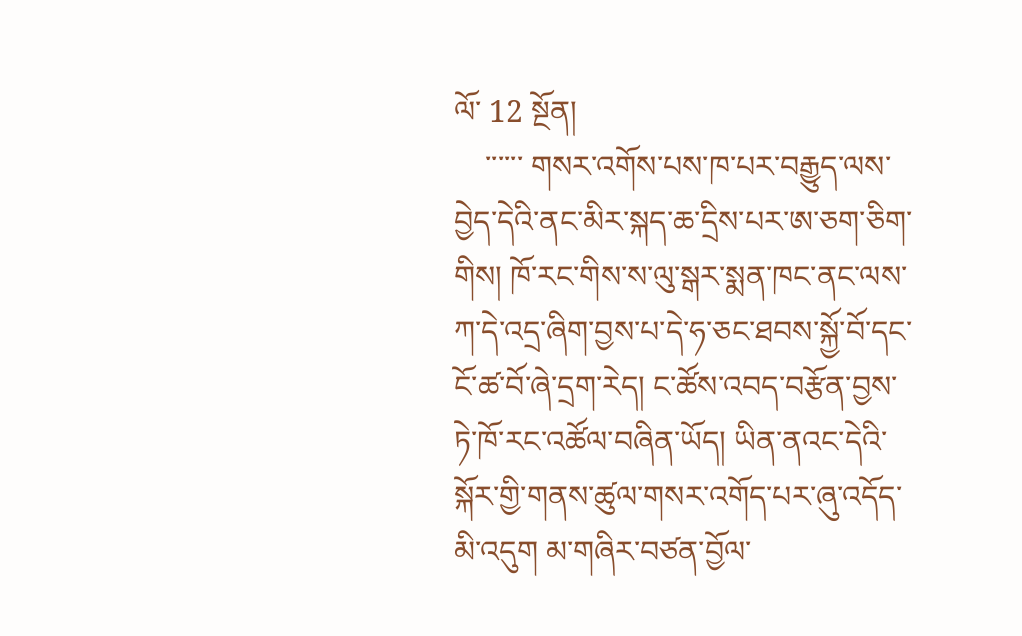ལོ་ 12 སྔོན།
    ་་་་་་ གསར་འགོས་པས་ཁ་པར་བརྒྱུད་ལས་བྱེད་དེའི་ནང་མིར་སྐད་ཆ་དྲིས་པར་ཨ་ཅག་ཅིག་གིས། ཁོ་རང་གིས་ས་ལུ་སྒར་སྨན་ཁང་ནང་ལས་ཀ་དེ་འདྲ་ཞིག་བྱས་པ་དེ་ཧ་ཅང་ཐབས་སྐྱོ་བོ་དང་ངོ་ཚ་བོ་ཞེ་དྲག་རེད། ང་ཚོས་འབད་བརྩོན་བྱས་ཏེ་ཁོ་རང་འཚོལ་བཞིན་ཡོད། ཡིན་ནའང་དེའི་སྐོར་གྱི་གནས་ཚུལ་གསར་འགོད་པར་ཞུ་འདོད་མི་འདུག མ་གཞིར་བཙན་བྱོལ་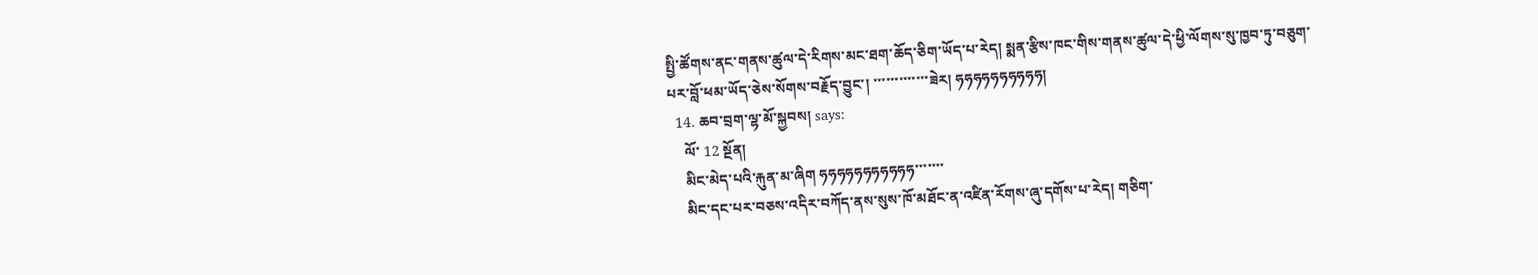སྤྱི་ཚོགས་ནང་གནས་ཚུལ་དེ་རིགས་མང་ཐག་ཆོད་ཅིག་ཡོད་པ་རེད། སྨན་རྩིས་ཁང་གིས་གནས་ཚུལ་དེ་ཕྱི་ལོགས་སུ་ཁྱབ་ཏུ་བཅུག་པར་བློ་ཕམ་ཡོད་ཅེས་སོགས་བརྗོད་བྱུང་། ་་་་་་་་་་་་་ཟེར། ཧཧཧཧཧཧཧཧཧཧ།
  14. ཆབ་བྲག་ལྷ་མོ་སྐྱབས། says:
    ལོ་ 12 སྔོན།
    མིང་མེད་པའི་རྐུན་མ་ཞིག ཧཧཧཧཧཧཧཧཧཧཧ་་་་་་་
    མིང་དང་པར་བཅས་འདིར་བཀོད་ནས་སུས་ཁོ་མཐོང་ན་འཛིན་རོགས་ཞུ་དགོས་པ་རེད། གཅིག་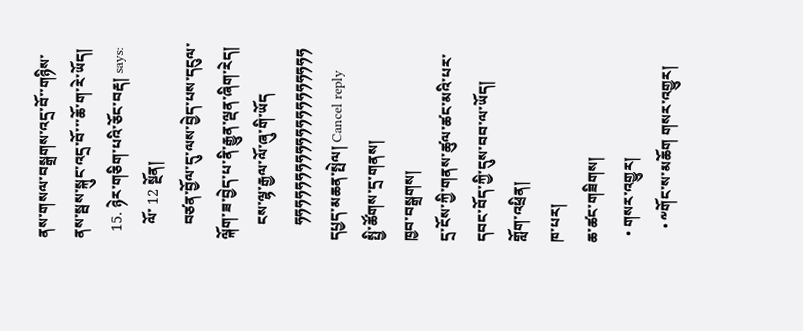ནས་གསལ་བསྒྲགས་འདྲ་བོ་་གཉིས་ནས་སྦས་སྐུང་འདྲ་བོ་་་ཆོ་ག་རེ་ཡོད།
  15. ཉེར་གཅིག་པའི་ཅོང་བརྡ། says:
    ལོ་ 12 སྔོན།
    བཙན་བྱོལ་དུ་ལས་བྱེད་པས་དངུལ་ལྐོག་ཟ་བྱེད་པ་ནི་རྒྱུན་ལྡན་ཞིག་རེད།
    ངས་ལྷ་རྒྱལ་ལོ་ཞུ་གི་ཡོད
    ཧཧཧཧཧཧཧཧཧཧཧཧཧཧཧཧཧཧཧཧ
དཔྱད་མཆན་སྤེལ། Cancel reply
སྤྱི་ཚོགས་དྲ་གནས།
ཁྱབ་བསྒྲགས།
དྲ་ངོས་ཀྱི་གནས་ཚུལ་ཚང་མའི་པར་དབང་བོད་ཀྱི་དུས་བབ་ལ་ཡོད།
གློག་འཕྲིན།
ཁ་པར།
ཆ་ཚང་གཟིགས།
  • གསར་འགྱུར།
    • ༸གོང་ས་མཆོག གསར་འགྱུར།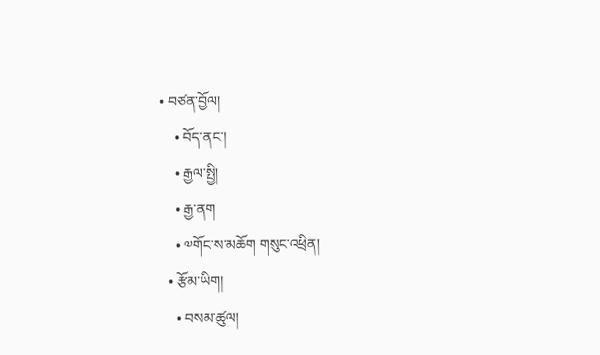• བཙན་བྱོལ།
    • བོད་ནང་།
    • རྒྱལ་སྤྱི།
    • རྒྱ་ནག
    • ༧གོང་ས་མཆོག གསུང་འཕྲིན།
  • རྩོམ་ཡིག།
    • བསམ་ཚུལ།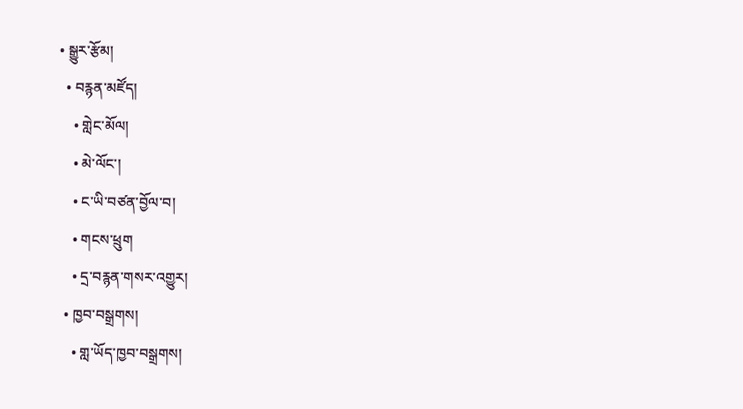• སྒྱུར་རྩོམ།
  • བརྙན་མཛོད།
    • གླེང་མོལ།
    • མེ་ལོང་།
    • ང་ཡི་བཙན་བྱོལ་བ།
    • གངས་ཕྲུག
    • དྲ་བརྙན་གསར་འགྱུར།
  • ཁྱབ་བསྒྲགས།
    • གླ་ཡོད་ཁྱབ་བསྒྲགས།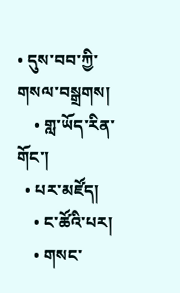• དུས་བབ་ཀྱི་གསལ་བསྒྲགས།
    • གླ་ཡོད་རིན་གོང་།
  • པར་མཛོད།
    • ང་ཚོའི་པར།
    • གསང་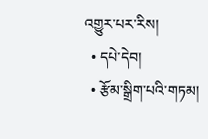འགྱུར་པར་རིས།
  • དཔེ་དེབ།
  • རྩོམ་སྒྲིག་པའི་གཏམ།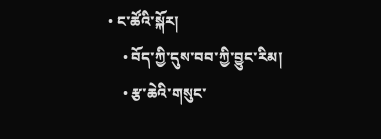• ང་ཚོའི་སྐོར།
    • བོད་ཀྱི་དུས་བབ་ཀྱི་བྱུང་རིམ།
    • རྩ་ཆེའི་གསུང་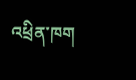འཕྲིན་ཁག